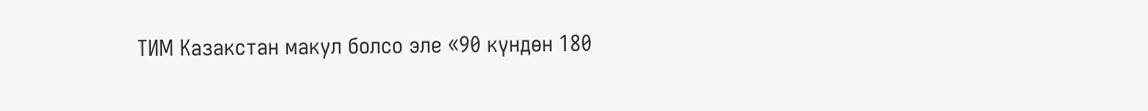ТИМ Казакстан макул болсо эле «90 күндөн 180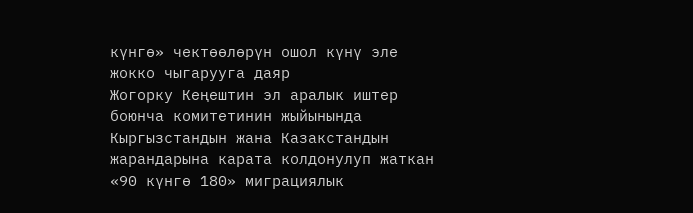күнгө» чектөөлөрүн ошол күнү эле жокко чыгарууга даяр
Жогорку Кеңештин эл аралык иштер боюнча комитетинин жыйынында Кыргызстандын жана Казакстандын жарандарына карата колдонулуп жаткан «90 күнгө 180» миграциялык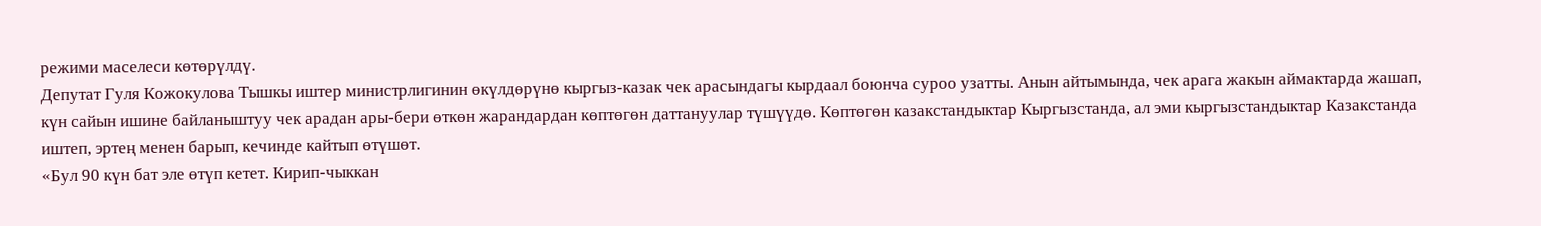режими маселеси көтөрүлдү.
Депутат Гуля Кожокулова Тышкы иштер министрлигинин өкүлдөрүнө кыргыз-казак чек арасындагы кырдаал боюнча суроо узатты. Анын айтымында, чек арага жакын аймактарда жашап, күн сайын ишине байланыштуу чек арадан ары-бери өткөн жарандардан көптөгөн даттануулар түшүүдө. Көптөгөн казакстандыктар Кыргызстанда, ал эми кыргызстандыктар Казакстанда иштеп, эртең менен барып, кечинде кайтып өтүшөт.
«Бул 90 күн бат эле өтүп кетет. Кирип-чыккан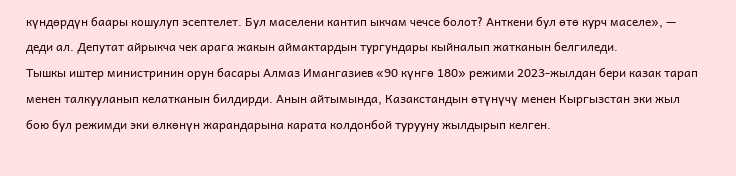күндөрдүн баары кошулуп эсептелет. Бул маселени кантип ыкчам чечсе болот? Анткени бул өтө курч маселе», — деди ал. Депутат айрыкча чек арага жакын аймактардын тургундары кыйналып жатканын белгиледи.
Тышкы иштер министринин орун басары Алмаз Имангазиев «90 күнгө 180» режими 2023-жылдан бери казак тарап менен талкууланып келатканын билдирди. Анын айтымында, Казакстандын өтүнүчү менен Кыргызстан эки жыл бою бул режимди эки өлкөнүн жарандарына карата колдонбой турууну жылдырып келген.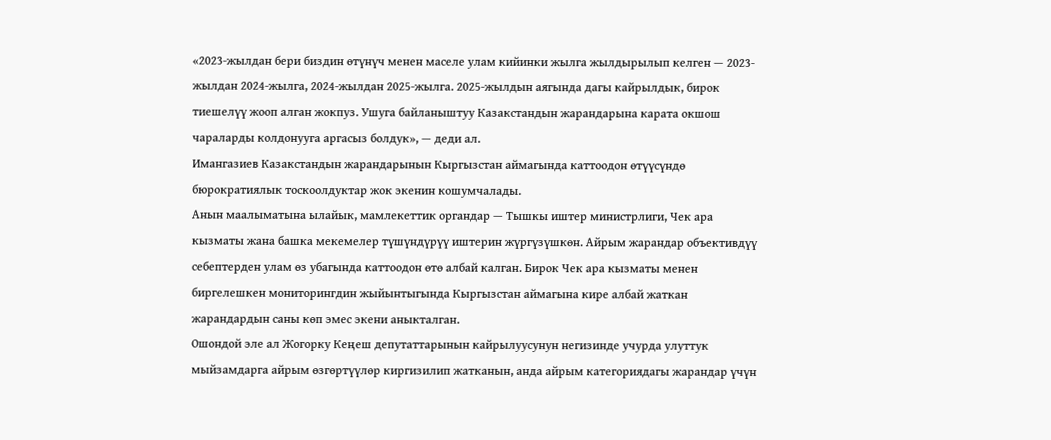«2023-жылдан бери биздин өтүнүч менен маселе улам кийинки жылга жылдырылып келген — 2023-жылдан 2024-жылга, 2024-жылдан 2025-жылга. 2025-жылдын аягында дагы кайрылдык, бирок тиешелүү жооп алган жокпуз. Ушуга байланыштуу Казакстандын жарандарына карата окшош чараларды колдонууга аргасыз болдук», — деди ал.
Имангазиев Казакстандын жарандарынын Кыргызстан аймагында каттоодон өтүүсүндө бюрократиялык тоскоолдуктар жок экенин кошумчалады.
Анын маалыматына ылайык, мамлекеттик органдар — Тышкы иштер министрлиги, Чек ара кызматы жана башка мекемелер түшүндүрүү иштерин жүргүзүшкөн. Айрым жарандар объективдүү себептерден улам өз убагында каттоодон өтө албай калган. Бирок Чек ара кызматы менен биргелешкен мониторингдин жыйынтыгында Кыргызстан аймагына кире албай жаткан жарандардын саны көп эмес экени аныкталган.
Ошондой эле ал Жогорку Кеңеш депутаттарынын кайрылуусунун негизинде учурда улуттук мыйзамдарга айрым өзгөртүүлөр киргизилип жатканын, анда айрым категориядагы жарандар үчүн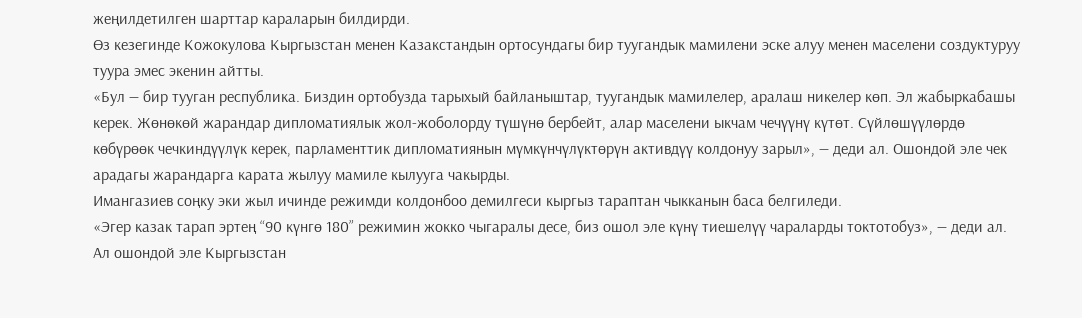жеңилдетилген шарттар караларын билдирди.
Өз кезегинде Кожокулова Кыргызстан менен Казакстандын ортосундагы бир туугандык мамилени эске алуу менен маселени создуктуруу туура эмес экенин айтты.
«Бул — бир тууган республика. Биздин ортобузда тарыхый байланыштар, туугандык мамилелер, аралаш никелер көп. Эл жабыркабашы керек. Жөнөкөй жарандар дипломатиялык жол-жоболорду түшүнө бербейт, алар маселени ыкчам чечүүнү күтөт. Сүйлөшүүлөрдө көбүрөөк чечкиндүүлүк керек, парламенттик дипломатиянын мүмкүнчүлүктөрүн активдүү колдонуу зарыл», — деди ал. Ошондой эле чек арадагы жарандарга карата жылуу мамиле кылууга чакырды.
Имангазиев соңку эки жыл ичинде режимди колдонбоо демилгеси кыргыз тараптан чыкканын баса белгиледи.
«Эгер казак тарап эртең “90 күнгө 180” режимин жокко чыгаралы десе, биз ошол эле күнү тиешелүү чараларды токтотобуз», — деди ал.
Ал ошондой эле Кыргызстан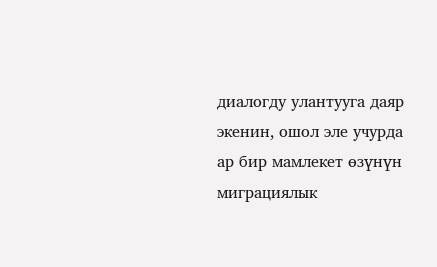диалогду улантууга даяр экенин, ошол эле учурда ар бир мамлекет өзүнүн миграциялык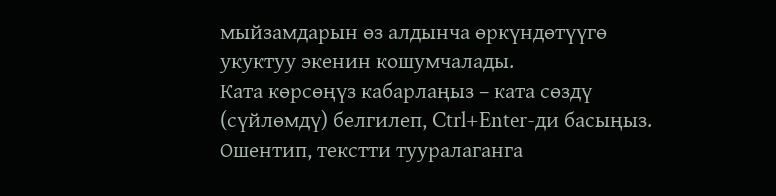мыйзамдарын өз алдынча өркүндөтүүгө укуктуу экенин кошумчалады.
Ката көрсөңүз кабарлаңыз – ката сөздү (сүйлөмдү) белгилеп, Ctrl+Enter-ди басыңыз. Ошентип, текстти тууралаганга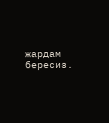жардам бересиз.